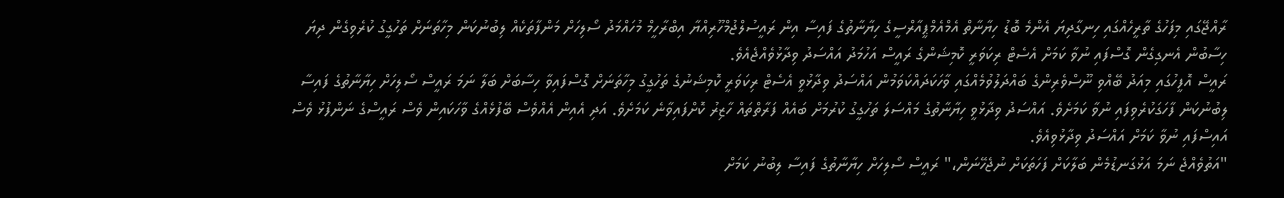ރާއްޖޭގައި މިފަހުގެ ތާރީހެއްގައި ހިނގާދިޔަ އެންމެ ބޮޑު ހިޔާނާތް އެމްއެމްޕީއާރްސީގެ ހިޔާނާތުގެ ފައިސާ އިން ރައީސުލްޖުމްހޫރިއްޔާ އިބްރާހީމް މުހައްމަދު ސޯލިހަށް މަންފާތަކެއް ލިބުނުކަން މިހާތަނަށް ތަހުގީގު ކުރެވިގެން ދިޔަ ހިސާބުން އެނގިގެން ގޮސްފައި ނުވާ ކަމަށް އެސެޓް ރިކަވަރީ ކޮމިޝަންގެ ރައީސް އަހުމަދު އައްސަދު ވިދާޅުވެއްޖެއެވެ.
ރައީސް އޮފީހުގައި މިއަދު ބޭއްވި ނޫސްވެރިންގެ ބައްދަލުވުމެއްގައި ވާހަކަދައްކަވަމުން އައްސަދު ވިދާޅުވީ އެސެޓް ރިކަވަރީ ކޮމިޝަނުގެ ތަހުގީގު މިހާތަނަށް ގޮސްފައިވާ ހިސާބަށް ބަލާ ނަމަ ރައީސް ސޯލިހަށް ހިޔާނާތުގެ ފައިސާ ލިބުނުކަން ފާހަގަކުރެވިފައި ނުވާ ކަމަށެވެ. އައްސަދު ވިދާޅުވީ ހިޔާނާތުގެ މައްސަލަ ތަހުގީގު ކުރުމަށް ބައެއް ފަރާތްތައް ހާޒިރު ކޮށްފައިވާނެ ކަމަށެވެ. އަދި އެއިން އެއްވެސް ބޭފުޅެއްގެ ވާހަކައިން ވެސް ރައީސްގެ ނަންފުޅު ވެސް އައިސްފައި ނުވާ ކަމަށް އައްސަދު ވިދާޅުވިއެވެ.
"އަތުވެއްޖެ ނަމަ އަޅުގަނޑުމެން ބަލާކަށް ފަހަތަކަށް ނުޖެހޭނަން،" ރައީސް ސޯލިހަށް ހިޔާނާތުގެ ފައިސާ ލިބުނު ކަމަށް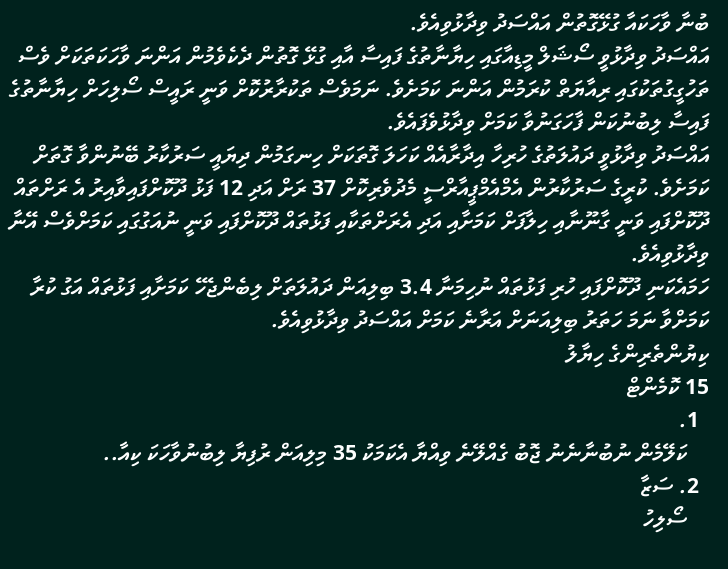ބުނާ ވާހަކައާ ގުޅޭގޮތުން އައްސަދު ވިދާޅުވިއެވެ.
އައްސަދު ވިދާޅުވީ ސޯޝަލް މީޑިއާގައި ހިޔާނާތުގެ ފައިސާ އާއި ގުޅޭ ގޮތުން ދެކެވެމުން އަންނަ ވާހަކަތަކަށް ވެސް ތަހުގީގުތަކުގައި ރިއާޔަތް ކުރަމުން އަންނަ ކަމަށެވެ. ނަމަވެސް ތަކުރާރުކޮށް ވަނީ ރައީސް ސޯލިހަށް ހިޔާނާތުގެ ފައިސާ ލިބުނުކަން ފާހަގަނުވާ ކަމަށް ވިދާޅުވެފައެވެ.
އައްސަދު ވިދާޅުވީ ދައުލަތުގެ ހުރިހާ އިދާރާއެއް ކަހަލަ ގޮތަކަށް ހިނގަމުން ދިޔައީ ސަރުކާރު ބޭނުންވާ ގޮތަށް ކަމަށެވެ. ކުރީގެ ސަރުކާރުން އެމްއެމްޕީއާރްސީ މެދުވެރިކޮށް 37 ރަށް އަދި 12 ފަޅު ދޫކޮށްފައިވާއިރު އެ ރަށްތައް ދޫކޮށްފައި ވަނީ ގާނޫނާއި ހިލާފަށް ކަމަށާއި އަދި އެރަށްތަކާއި ފަޅުތައް ދޫކޮށްފައި ވަނީ ނުއަގުގައި ކަމަށްވެސް އޭނާ ވިދާޅުވިއެވެ.
ހަމައެކަނި ދޫކޮށްފައި ހުރި ފަޅުތައް ނުހިމަނާ 3.4 ބިލިއަން ދައުލަތަށް ލިބެންޖެހޭ ކަމަށާއި ފަޅުތައް އަގު ކުރާ ކަމަށްވާ ނަމަ ހަތަރު ބިލިއަނަށް އަރާނެ ކަމަށް އައްސަދު ވިދާޅުވިއެވެ.
ކިޔުންތެރިންގެ ހިޔާލު
15 ކޮމެންޓް
  1.
    ކަލޭމެން ނުބުނާނެނު ޖޮބު ގެއްލޭނެ ވިއްޔާ އެކަމަކު 35 މިލިއަން ރުފިޔާ ލިބުނުވާހަކަ ކިއާ..
  2. ސަޒާ
    ސޯލިހު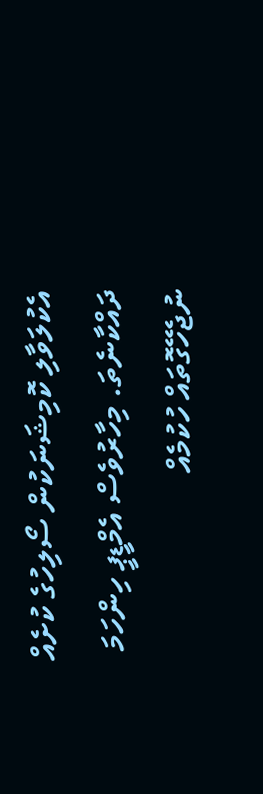އެކުލަވާލި ކޮމިޝަނަކުން ސޯލިހުގެ ކުށެއް ދައްކާނެތަ. މިހާރުވެސް އެމްޑީޕީ ހިންހަމަ ނުޖެހޭގޮތައް ހުކުމެއް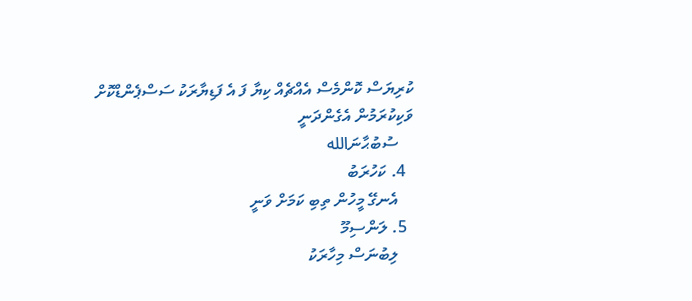ކުރިޔަސް ކޮންމެސް އެއްޗެއް ކިޔާ ފަ އެ ފަޑިޔާރަކު ސަސްޕެންޑްކޮށް ވަކިކުރަމުން އެގެންދަނީ
    ސުބުޙާނަالله
  4. ކަހުރަބު
    އެނގޭ މީހުން ތިބި ކަމަށް ވަނީ
  5. ލަންސިމޫ
    ލިބުނަސް މިހާރަކު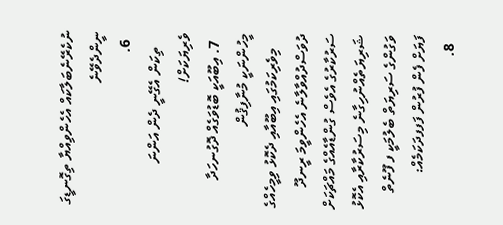ނުކެރޭނެބަލާކައް އެހެންވިއްޔާ ތިގޮނޑީގަ ނީންދެވޭނެ
  6.
    ތިކަން އެގޭނީ ދެން އަންނަ ވެރިޔަކަށް!
  7. އިބޫއަކީ ބޮޑުވަގެއް ދޮގުނހަދާ މީހުންނަކީ މުނާފިޤުން
    މިވެރިކަމުގައި އިބޫއާއި ދެކޮޅު ވިމީހެއްގެ ދުވަސްދުއްވާލާނެ އެހެންވީމަ ރީނދޫ ސަރުކާރުގެ އެވެސް ގުންޑާއެއްގެ މައްޗަކަށް ޝަރިޔަތެއްނުހިގާނެ މިސަރުކާރާއި އެކޮޅު ވަގުންގެ ސަރިޔަތް ބެލުމަކީ ފ ފޫނެތް ފަޔަށް ފެން ފުރުން ފަފފދަކަމެއް:
  8.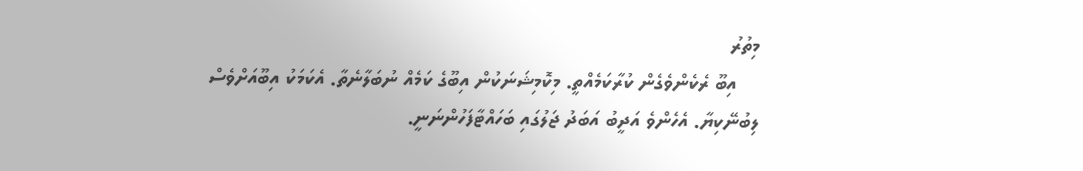މިތުރު
    އިބޫ ރެކެންވެގެން ކުރާކަމެއްތީ. މިކޮމިޝަނަކުން އިބޫގެ ކަމެއް ނުބަލާނެތާ. އެކަމަކު އިބޫއަށްވެސް ލިބުނޭކިޔާ. އެހެންވެ އަދީބު އަބަދު ޖަލުގައި ބަހައްޓާފަހުންނަނީ.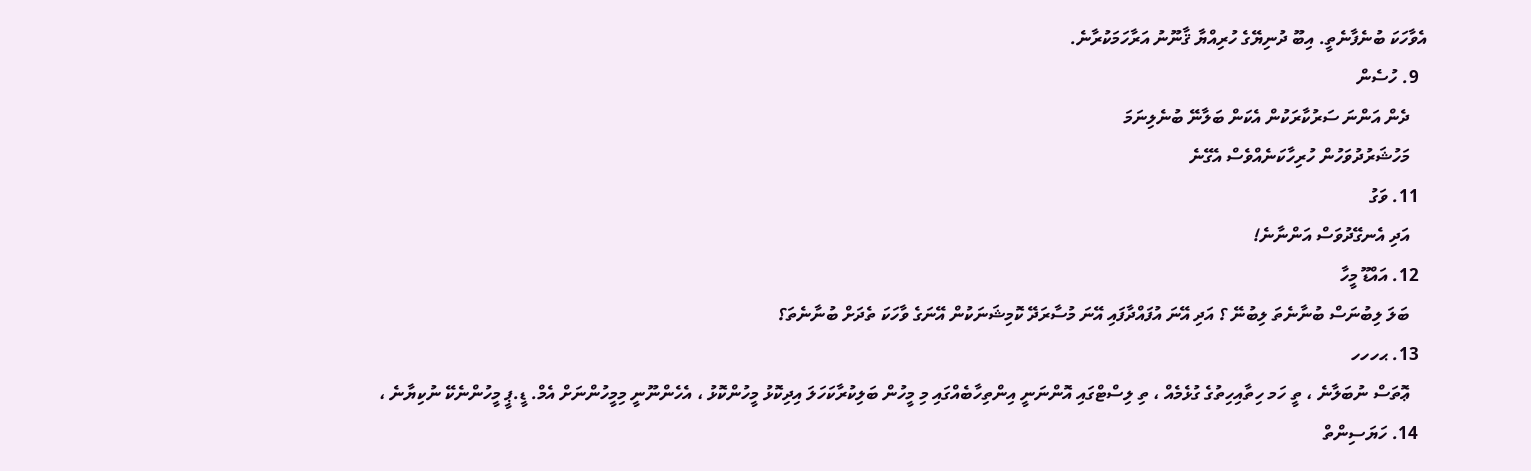އެވާހަކަ ބުނެފާނެތީ. އިބޫ ދުނިޔޭގެ ހުރިއްޔާ ޤާނޫނު އަރާހަމަކުރާނެ.
  9. ހުސެން
    ދެން އަންނަ ސަރުކާރަކުން އެކަން ބަލާނޭ ބުނެލިނަމަ
    މަހުޝަރުދުވަހުން ހުރިހާކަނެއްވެސް އެގޭނެ
  11. ވަގު
    އަދި އެނގޭދުވަސް އަންނާނެ!
  12. އައްޑޫ މީހާ
    ބަލަ ލިބުނަސް ބުނާނެތަ ލިބުނޭ ؟ އަދި އޭނަ އުފައްދާފައި އޭނަ މުސާރަދޭ ކޮމިޝަނަކުން އޭނަގެ ވާހަކަ ތެދަށް ބުނާނެތަ؟
  13. ޙހހހ
    ޢޮތަސް ނުބަލާނެ ، ތީ ހަމ ހިތާއިހިތުގެ ގުޅެމެއް ، ތި ލިސްޓްގައި އޮންނަނީ އިންތިހާބެއްގައި މި މީހުން ބަލިކުރާކަހަލަ އިދިކޮޅު މީހުންކޮޅު ، އެހެންނޫނީ މިމީހުންނަށް އެމް. ޑީ.ޕީ މީހުންނެކޭ ނުކިޔާނެ ،
  14. ހަޔަސިންތް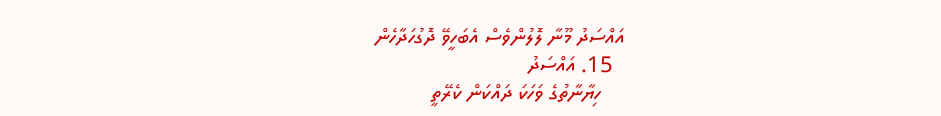އައްސަދު މޫނާ ލޮލުންވެސް އެބަހީވޭ ދޮގުހަދާހެން
  15. އައްސަދު
    ހިޔާނާތުގެ ވަހަކަ ދައްކަން ކެރޭތީ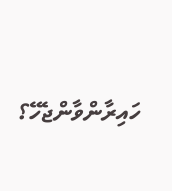ހައިރާންވާންޖެހޭ؟